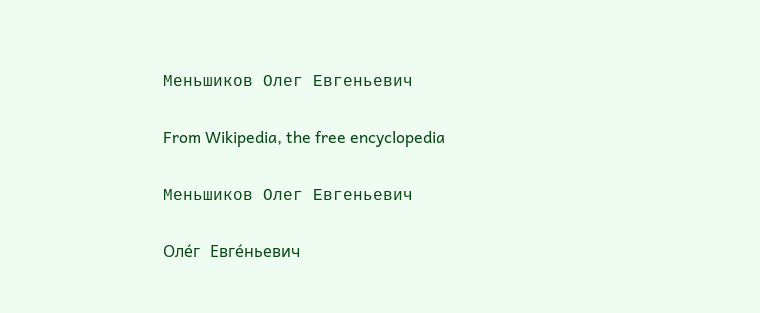Меньшиков Олег Евгеньевич

From Wikipedia, the free encyclopedia

Меньшиков Олег Евгеньевич

Оле́г Евге́ньевич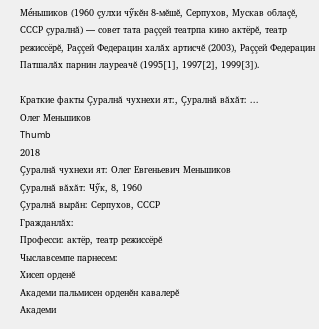Ме́ньшиков (1960 çулхи чӳкĕн 8-мĕшĕ, Серпухов, Мускав облаçĕ, СССР çуралнă) — совет тата раççей театрпа кино актёрĕ, театр режиссёрĕ, Раççей Федерацин халăх артисчĕ (2003), Раççей Федерацин Патшалăх парнин лауреачĕ (1995[1], 1997[2], 1999[3]).

Краткие факты Çуралнă чухнехи ят:, Çуралнă вăхăт: ...
Олег Меньшиков
Thumb
2018
Çуралнă чухнехи ят: Олег Евгеньевич Меньшиков
Çуралнă вăхăт: Чӳк, 8, 1960
Çуралнă вырăн: Серпухов, СССР
Гражданлăх:
Професси: актёр, театр режиссёрĕ
Чыславсемпе парнесем:
Хисеп орденĕ
Академи пальмисен орденĕн кавалерĕ
Академи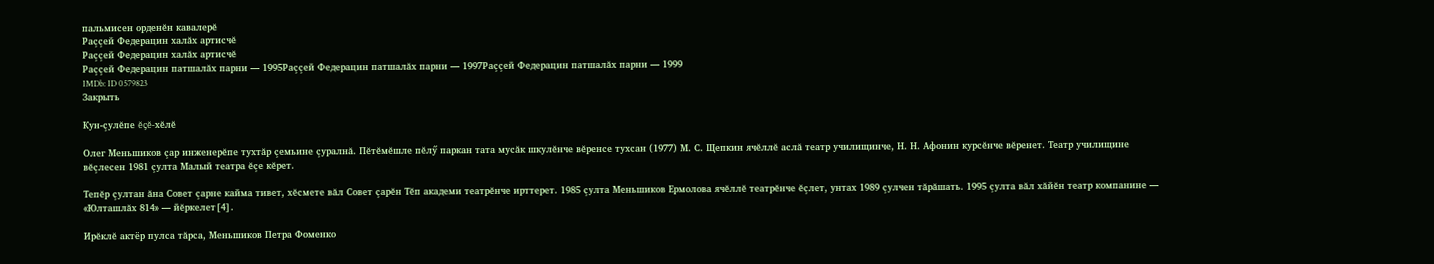пальмисен орденĕн кавалерĕ
Раççей Федерацин халăх артисчĕ
Раççей Федерацин халăх артисчĕ
Раççей Федерацин патшалăх парни — 1995Раççей Федерацин патшалăх парни — 1997Раççей Федерацин патшалăх парни — 1999
IMDb: ID 0579823
Закрыть

Кун-çулĕпе ĕçĕ-хĕлĕ

Олег Меньшиков çар инженерĕпе тухтăр çемьине çуралнă. Пĕтĕмĕшле пĕлӳ паркан тата мусăк шкулĕнче вĕренсе тухсан (1977) М. С. Щепкин ячĕллĕ аслă театр училищинче, Н. Н. Афонин курсĕнче вĕренет. Театр училищине вĕçлесен 1981 çулта Малый театра ĕçе кĕрет.

Тепĕр çултан ăна Совет çарне кайма тивет, хĕсмете вăл Совет çарĕн Тĕп академи театрĕнче ирттерет. 1985 çулта Меньшиков Ермолова ячĕллĕ театрĕнче ĕçлет, унтах 1989 çулчен тăрăшать. 1995 çулта вăл хăйĕн театр компанине — «Юлташлăх 814» — йĕркелет[4].

Ирĕклĕ актёр пулса тăрса, Меньшиков Петра Фоменко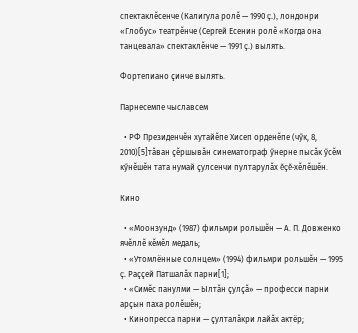спектаклĕсенче (Калигула ролĕ — 1990 ç.), лондонри «Глобус» театрĕнче (Сергей Есенин ролĕ «Когда она танцевала» спектаклĕнче — 1991 ç.) вылять.

Фортепиано çинче вылять.

Парнесемпе чыславсем

  • РФ Президенчĕн хутайĕпе Хисеп орденĕпе (чӳк, 8, 2010)[5]тăван çĕршывăн синематограф ӳнерне пысăк ӳсĕм кӳнĕшĕн тата нумай çулсенчи пултарулăх ĕçĕ-хĕлĕшĕн.

Кино

  • «Моонзунд» (1987) фильмри рольшĕн — А. П. Довженко ячĕллĕ кĕмĕл медаль;
  • «Утомлённые солнцем» (1994) фильмри рольшĕн — 1995 ç. Раççей Патшалăх парни[1];
  • «Симĕс панулми — Ылтăн çулçă» — професси парни арçын паха ролĕшĕн;
  • Кинопресса парни — çулталăкри лайăх актёр;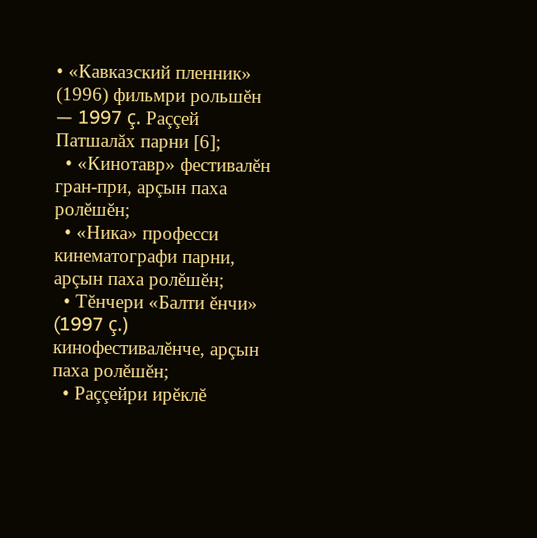• «Кавказский пленник» (1996) фильмри рольшĕн — 1997 ç. Раççей Патшалăх парни [6];
  • «Кинотавр» фестивалĕн гран-при, арçын паха ролĕшĕн;
  • «Ника» професси кинематографи парни, арçын паха ролĕшĕн;
  • Тĕнчери «Балти ĕнчи» (1997 ç.) кинофестивалĕнче, арçын паха ролĕшĕн;
  • Раççейри ирĕклĕ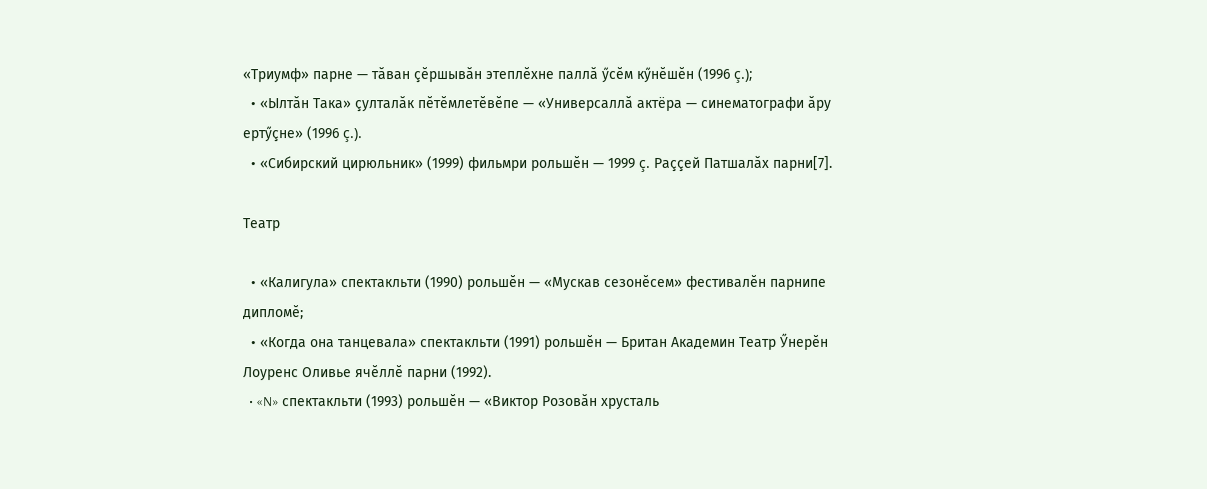«Триумф» парне — тăван çĕршывăн этеплĕхне паллă ӳсĕм кӳнĕшĕн (1996 ç.);
  • «Ылтăн Така» çулталăк пĕтĕмлетĕвĕпе — «Универсаллă актёра — синематографи ăру ертӳçне» (1996 ç.).
  • «Сибирский цирюльник» (1999) фильмри рольшĕн — 1999 ç. Раççей Патшалăх парни[7].

Театр

  • «Калигула» спектакльти (1990) рольшĕн — «Мускав сезонĕсем» фестивалĕн парнипе дипломĕ;
  • «Когда она танцевала» спектакльти (1991) рольшĕн — Британ Академин Театр Ӳнерĕн Лоуренс Оливье ячĕллĕ парни (1992).
  • «N» спектакльти (1993) рольшĕн — «Виктор Розовăн хрусталь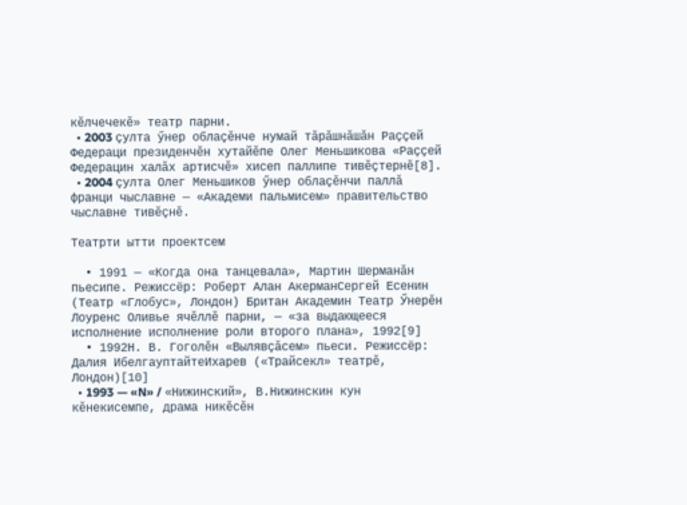кĕлчечекĕ» театр парни.
  • 2003 çулта ӳнер облаçĕнче нумай тăрăшнăшăн Раççей Федераци президенчĕн хутайĕпе Олег Меньшикова «Раççей Федерацин халăх артисчĕ» хисеп паллипе тивĕçтернĕ[8].
  • 2004 çулта Олег Меньшиков ӳнер облаçĕнчи паллă франци чыславне — «Академи пальмисем» правительство чыславне тивĕçнĕ.

Театрти ытти проектсем

  • 1991 — «Когда она танцевала», Мартин Шерманăн пьесипе. Режиссёр: Роберт Алан АкерманСергей Есенин (Театр «Глобус», Лондон) Британ Академин Театр Ӳнерĕн Лоуренс Оливье ячĕллĕ парни, — «за выдающееся исполнение исполнение роли второго плана», 1992[9]
  • 1992Н. В. Гоголĕн «Вылявçăсем» пьеси. Режиссёр: Далия ИбелгауптайтеИхарев («Трайсекл» театрĕ, Лондон)[10]
  • 1993 — «N» / «Нижинский», В.Нижинскин кун кĕнекисемпе, драма никĕсĕн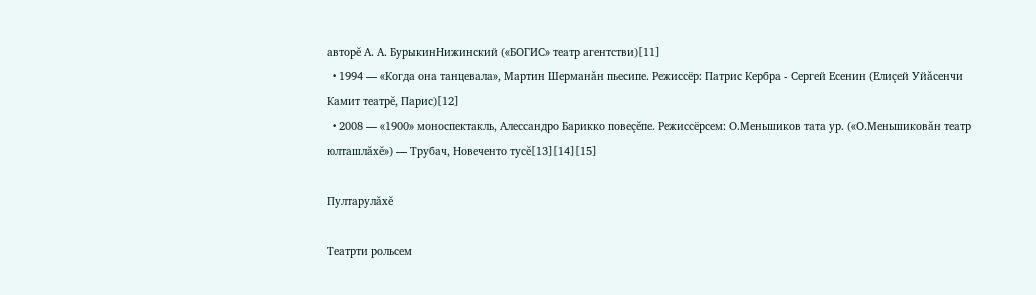авторĕ А. А. БурыкинНижинский («БОГИС» театр агентстви)[11]
  • 1994 — «Когда она танцевала», Мартин Шерманăн пьесипе. Режиссёр: Патрис Кербра - Сергей Есенин (Елиçей Уйăсенчи Камит театрĕ, Парис)[12]
  • 2008 — «1900» моноспектакль, Алессандро Барикко повеçĕпе. Режиссёрсем: О.Меньшиков тата ур. («О.Меньшиковăн театр юлташлăхĕ») — Трубач, Новеченто тусĕ[13][14][15]

Пултарулăхĕ

Театрти рольсем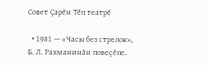Совет Çарĕн Тĕп театрĕ

  • 1981 — «Часы без стрелок», Б. Л. Рахманинăн повеçĕпе.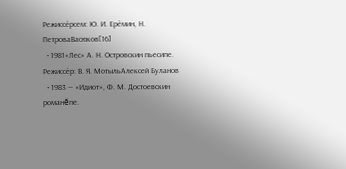Режиссёрсем: Ю. И. Ерёмин, Н. ПетроваВасюков[16]
  • 1981«Лес» А. Н. Островскин пьесипе. Режиссёр: В. Я. МотыльАлексей Буланов
  • 1983 — «Идиот», Ф. М. Достоевскин романĕпе.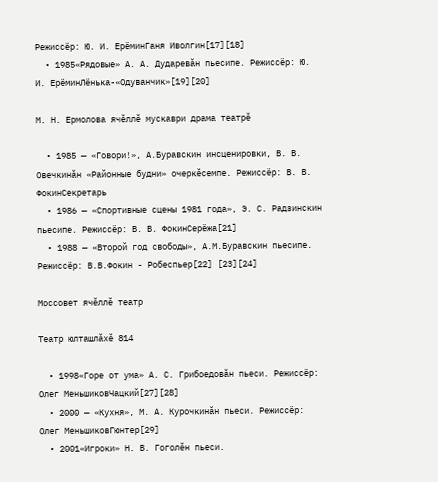Режиссёр: Ю. И. ЕрёминГаня Иволгин[17][18]
  • 1985«Рядовые» А. А. Дударевăн пьесипе. Режиссёр: Ю. И. ЕрёминЛёнька-«Одуванчик»[19][20]

М. Н. Ермолова ячĕллĕ мускаври драма театрĕ

  • 1985 — «Говори!», А.Буравскин инсценировки, В. В. Овечкинăн «Районные будни» очеркĕсемпе. Режиссёр: В. В. ФокинСекретарь
  • 1986 — «Спортивные сцены 1981 года», Э. С. Радзинскин пьесипе. Режиссёр: В. В. ФокинСерёжа[21]
  • 1988 — «Второй год свободы», А.М.Буравскин пьесипе. Режиссёр: В.В.Фокин - Робеспьер[22] [23][24]

Моссовет ячĕллĕ театр

Театр юлташлăхĕ 814

  • 1998«Горе от ума» А. С. Грибоедовăн пьеси. Режиссёр: Олег МеньшиковЧацкий[27][28]
  • 2000 — «Кухня», М. А. Курочкинăн пьеси. Режиссёр: Олег МеньшиковГюнтер[29]
  • 2001«Игроки» Н. В. Гоголĕн пьеси.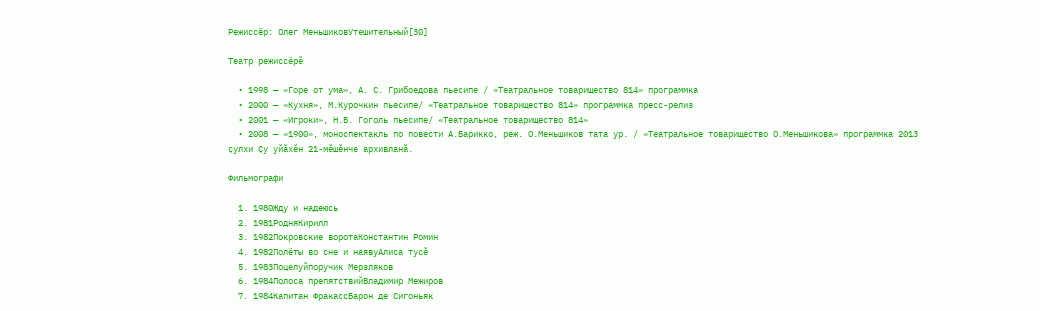Режиссёр: Олег МеньшиковУтешительный[30]

Театр режиссёрĕ

  • 1998 — «Горе от ума», А. С. Грибоедова пьесипе / «Театральное товарищество 814» программка
  • 2000 — «Кухня», М.Курочкин пьесипе/ «Театральное товарищество 814» программка пресс-релиз
  • 2001 — «Игроки», Н.В. Гоголь пьесипе/ «Театральное товарищество 814»
  • 2008 — «1900», моноспектакль по повести А.Барикко, реж. О.Меньшиков тата ур. / «Театральное товарищество О.Меньшикова» программка 2013 ҫулхи Ҫу уйӑхӗн 21-мӗшӗнче архивланӑ.

Фильмографи

  1. 1980Жду и надеюсь
  2. 1981РодняКирилл
  3. 1982Покровские воротаКонстантин Ромин
  4. 1982Полёты во сне и наявуАлиса тусĕ
  5. 1983Поцелуйпоручик Мерзляков
  6. 1984Полоса препятствийВладимир Межиров
  7. 1984Капитан ФракассБарон де Сигоньяк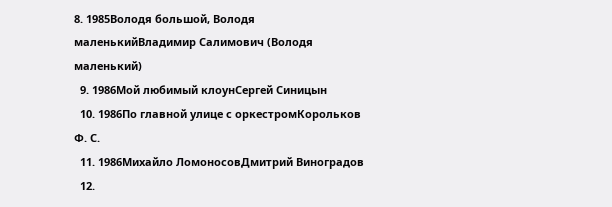8. 1985Володя большой, Володя маленькийВладимир Салимович (Володя маленький)
  9. 1986Мой любимый клоунСергей Синицын
  10. 1986По главной улице с оркестромКорольков Ф. С.
  11. 1986Михайло ЛомоносовДмитрий Виноградов
  12.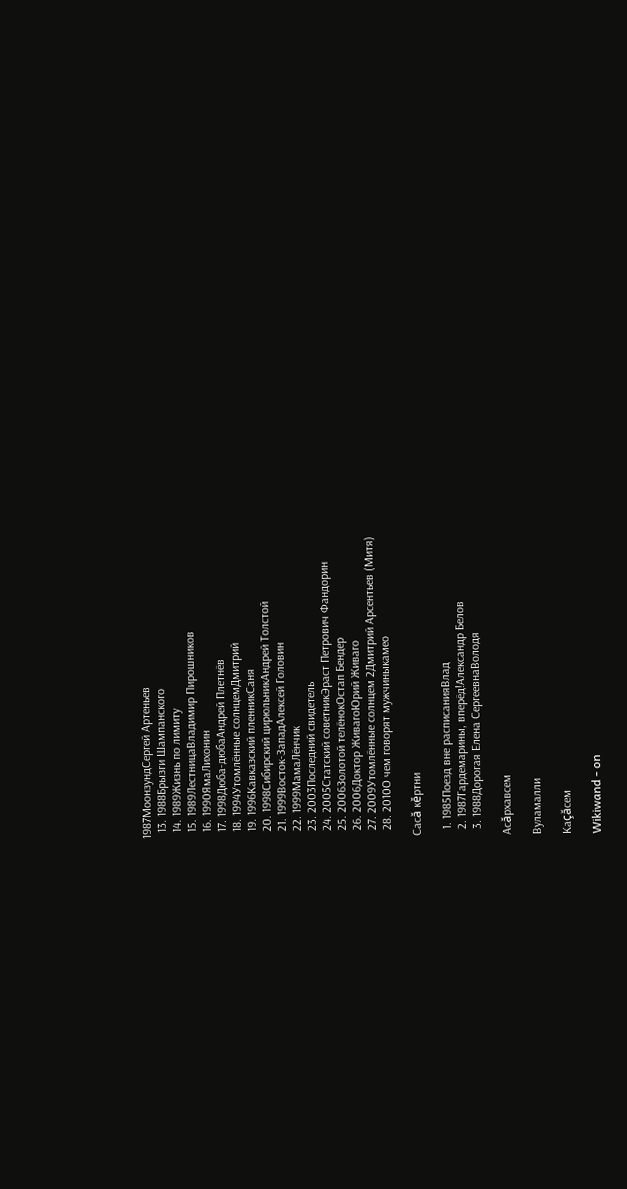1987МоонзундСергей Артеньев
  13. 1988Брызги Шампанского
  14. 1989Жизнь по лимиту
  15. 1989ЛестницаВладимир Пирошников
  16. 1990ЯмаЛихонин
  17. 1998Дюба-дюбаАндрей Плетнёв
  18. 1994Утомлённые солнцемДмитрий
  19. 1996Кавказский пленникСаня
  20. 1998Сибирский цирюльникАндрей Толстой
  21. 1999Восток-ЗападАлексей Головин
  22. 1999МамаЛёнчик
  23. 2003Последний свидетель
  24. 2005Статский советникЭраст Петрович Фандорин
  25. 2006Золотой телёнокОстап Бендер
  26. 2006Доктор ЖивагоЮрий Живаго
  27. 2009Утомлённые солнцем 2Дмитрий Арсентьев (Митя)
  28. 2010О чем говорят мужчиныкамео

Сасă кĕртни

  1. 1985Поезд вне расписанияВлад
  2. 1987Гардемарины, вперёд!Александр Белов
  3. 1988Дорогая Елена СергеевнаВолодя

Асăрхавсем

Вуламалли

Каçăсем

Wikiwand - on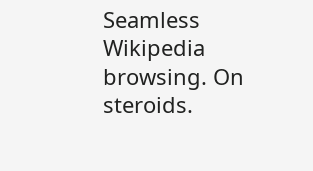Seamless Wikipedia browsing. On steroids.